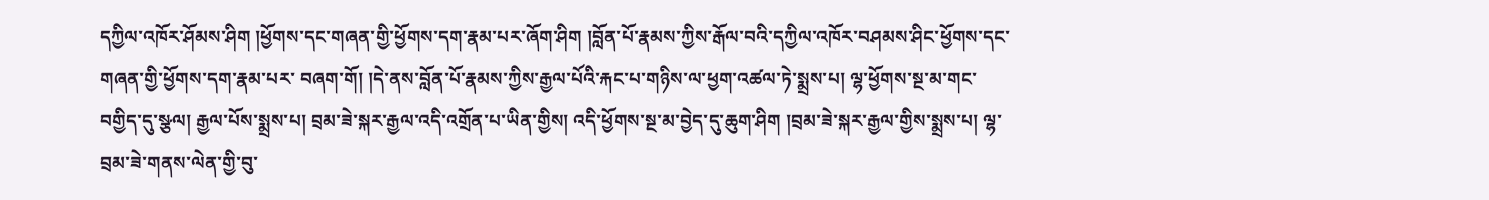དཀྱིལ་འཁོར་ཤོམས་ཤིག །ཕྱོགས་དང་གཞན་གྱི་ཕྱོགས་དག་རྣམ་པར་ཞོག་ཤིག །བློན་པོ་རྣམས་ཀྱིས་རྒོལ་བའི་དཀྱིལ་འཁོར་བཤམས་ཤིང་ཕྱོགས་དང་གཞན་གྱི་ཕྱོགས་དག་རྣམ་པར་ བཞག་གོ། །དེ་ནས་བློན་པོ་རྣམས་ཀྱིས་རྒྱལ་པོའི་རྐང་པ་གཉིས་ལ་ཕྱག་འཚལ་ཏེ་སྨྲས་པ། ལྷ་ཕྱོགས་སྔ་མ་གང་བགྱིད་དུ་སྩལ། རྒྱལ་པོས་སྨྲས་པ། བྲམ་ཟེ་སྐར་རྒྱལ་འདི་འགྲོན་པ་ཡིན་གྱིས། འདི་ཕྱོགས་སྔ་མ་བྱེད་དུ་ཆུག་ཤིག །བྲམ་ཟེ་སྐར་རྒྱལ་གྱིས་སྨྲས་པ། ལྷ་བྲམ་ཟེ་གནས་ལེན་གྱི་བུ་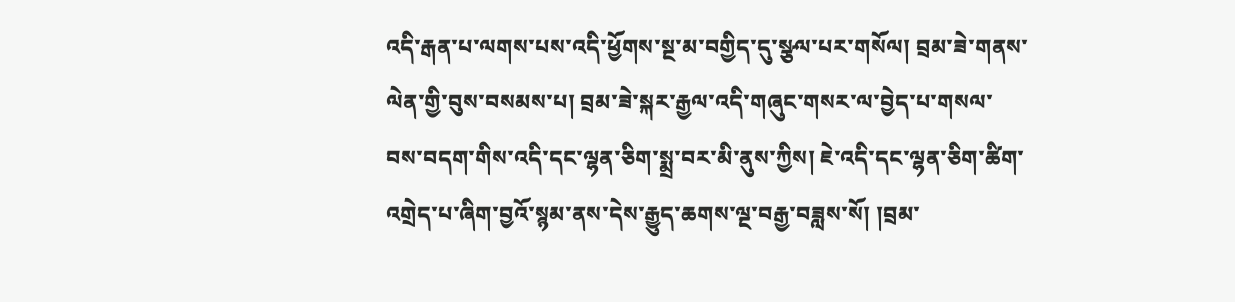འདི་རྒན་པ་ལགས་པས་འདི་ཕྱོགས་སྔ་མ་བགྱིད་དུ་སྩལ་པར་གསོལ། བྲམ་ཟེ་གནས་ལེན་གྱི་བུས་བསམས་པ། བྲམ་ཟེ་སྐར་རྒྱལ་འདི་གཞུང་གསར་ལ་བྱེད་པ་གསལ་བས་བདག་གིས་འདི་དང་ལྷན་ཅིག་སྨྲ་བར་མི་ནུས་ཀྱིས། ཇེ་འདི་དང་ལྷན་ཅིག་ཚིག་ འགྲེད་པ་ཞིག་བྱའོ་སྙམ་ནས་དེས་རྒྱུད་ཆགས་ལྔ་བརྒྱ་བཟླས་སོ། །བྲམ་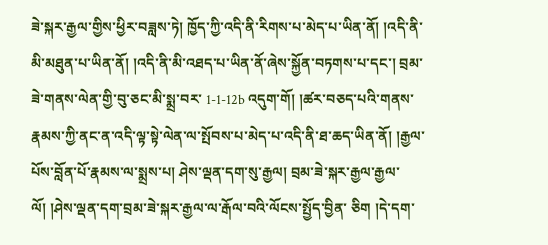ཟེ་སྐར་རྒྱལ་གྱིས་ཕྱིར་བཟླས་ཏེ། ཁྱོད་ཀྱི་འདི་ནི་རིགས་པ་མེད་པ་ཡིན་ནོ། །འདི་ནི་མི་མཐུན་པ་ཡིན་ནོ། །འདི་ནི་མི་འཐད་པ་ཡིན་ནོ་ཞེས་སྐྱོན་བཏགས་པ་དང་། བྲམ་ཟེ་གནས་ལེན་གྱི་བུ་ཅང་མི་སྨྲ་བར་ 1-1-12b འདུག་གོ། །ཚར་བཅད་པའི་གནས་རྣམས་ཀྱི་ནང་ན་འདི་ལྟ་སྟེ་ལེན་ལ་སྤོབས་པ་མེད་པ་འདི་ནི་ཐ་ཆད་ཡིན་ནོ། །རྒྱལ་པོས་བློན་པོ་རྣམས་ལ་སྨྲས་པ། ཤེས་ལྡན་དག་སུ་རྒྱལ། བྲམ་ཟེ་སྐར་རྒྱལ་རྒྱལ་ལོ། །ཤེས་ལྡན་དག་བྲམ་ཟེ་སྐར་རྒྱལ་ལ་རྒོལ་བའི་ལོངས་སྤྱོད་བྱིན་ ཅིག །དེ་དག་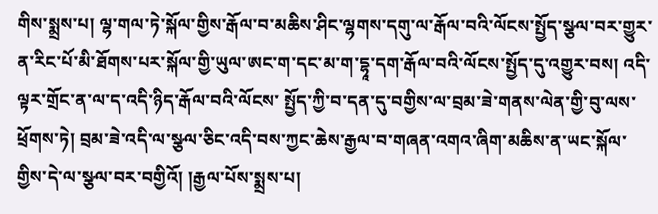གིས་སྨྲས་པ། ལྷ་གལ་ཏེ་སྐོལ་གྱིས་རྒོལ་བ་མཆིས་ཤིང་ལྷགས་དགུ་ལ་རྒོལ་བའི་ལོངས་སྤྱོད་སྩལ་བར་གྱུར་ན་རིང་པོ་མི་ཐོགས་པར་སྐོལ་གྱི་ཡུལ་ཨང་ག་དང་མ་ག་དྷཱ་དག་རྒོལ་བའི་ལོངས་སྤྱོད་དུ་འགྱུར་བས། འདི་ལྟར་གྲོང་ན་ལ་ད་འདི་ཉིད་རྒོལ་བའི་ལོངས་ སྤྱོད་ཀྱི་བ་དན་དུ་བགྱིས་ལ་བྲམ་ཟེ་གནས་ལེན་གྱི་བུ་ལས་ཕྲོགས་ཏེ། བྲམ་ཟེ་འདི་ལ་སྩལ་ཅིང་འདི་བས་ཀྱང་ཆེས་རྒྱལ་བ་གཞན་འགའ་ཞིག་མཆིས་ན་ཡང་སྐོལ་གྱིས་དེ་ལ་སྩལ་བར་བགྱིའོ། །རྒྱལ་པོས་སྨྲས་པ།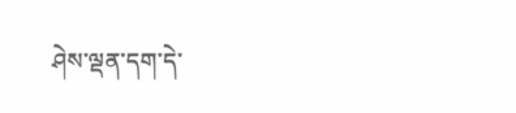ཤེས་ལྡན་དག་དེ་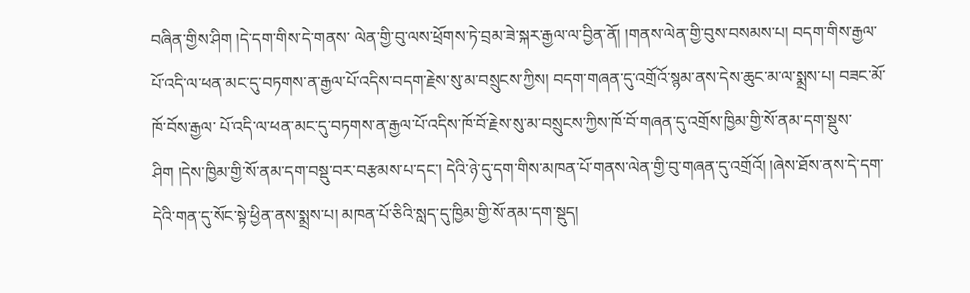བཞིན་གྱིས་ཤིག །དེ་དག་གིས་དེ་གནས་ ལེན་གྱི་བུ་ལས་ཕྲོགས་ཏེ་བྲམ་ཟེ་སྐར་རྒྱལ་ལ་བྱིན་ནོ། །གནས་ལེན་གྱི་བུས་བསམས་པ། བདག་གིས་རྒྱལ་པོ་འདི་ལ་ཕན་མང་དུ་བཏགས་ན་རྒྱལ་པོ་འདིས་བདག་རྗེས་སུ་མ་བསྲུངས་ཀྱིས། བདག་གཞན་དུ་འགྲོའོ་སྙམ་ནས་དེས་ཆུང་མ་ལ་སྨྲས་པ། བཟང་མོ་ཁོ་བོས་རྒྱལ་ པོ་འདི་ལ་ཕན་མང་དུ་བཏགས་ན་རྒྱལ་པོ་འདིས་ཁོ་བོ་རྗེས་སུ་མ་བསྲུངས་ཀྱིས་ཁོ་བོ་གཞན་དུ་འགྲོས་ཁྱིམ་གྱི་སོ་ནམ་དག་སྡུས་ཤིག །དེས་ཁྱིམ་གྱི་སོ་ནམ་དག་བསྡུ་བར་བརྩམས་པ་དང་། དེའི་ཉེ་དུ་དག་གིས་མཁན་པོ་གནས་ལེན་གྱི་བུ་གཞན་དུ་འགྲོའོ། །ཞེས་ཐོས་ནས་དེ་དག་ དེའི་གན་དུ་སོང་སྟེ་ཕྱིན་ནས་སྨྲས་པ། མཁན་པོ་ཅིའི་སླད་དུ་ཁྱིམ་གྱི་སོ་ནམ་དག་སྡུད།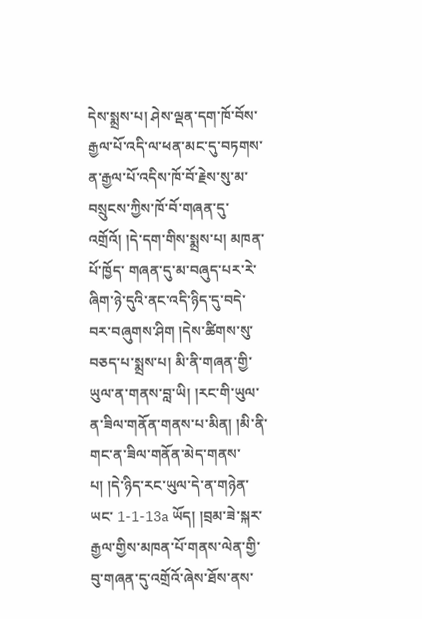དེས་སྨྲས་པ། ཤེས་ལྡན་དག་ཁོ་བོས་རྒྱལ་པོ་འདི་ལ་ཕན་མང་དུ་བཏགས་ན་རྒྱལ་པོ་འདིས་ཁོ་བོ་རྗེས་སུ་མ་བསྲུངས་ཀྱིས་ཁོ་བོ་གཞན་དུ་འགྲོའོ། །དེ་དག་གིས་སྨྲས་པ། མཁན་པོ་ཁྱོད་ གཞན་དུ་མ་བཞུད་པར་རེ་ཞིག་ཉེ་དུའི་ནང་འདི་ཉིད་དུ་བདེ་བར་བཞུགས་ཤིག །དེས་ཚིགས་སུ་བཅད་པ་སྨྲས་པ། མི་ནི་གཞན་གྱི་ཡུལ་ན་གནས་བླ་ཡི། །རང་གི་ཡུལ་ན་ཟིལ་གནོན་གནས་པ་མིན། །མི་ནི་གང་ན་ཟིལ་གནོན་མེད་གནས་པ། །དེ་ཉིད་རང་ཡུལ་དེ་ན་གཉེན་ཡང་ 1-1-13a ཡོད། །བྲམ་ཟེ་སྐར་རྒྱལ་གྱིས་མཁན་པོ་གནས་ལེན་གྱི་བུ་གཞན་དུ་འགྲོའོ་ཞེས་ཐོས་ནས་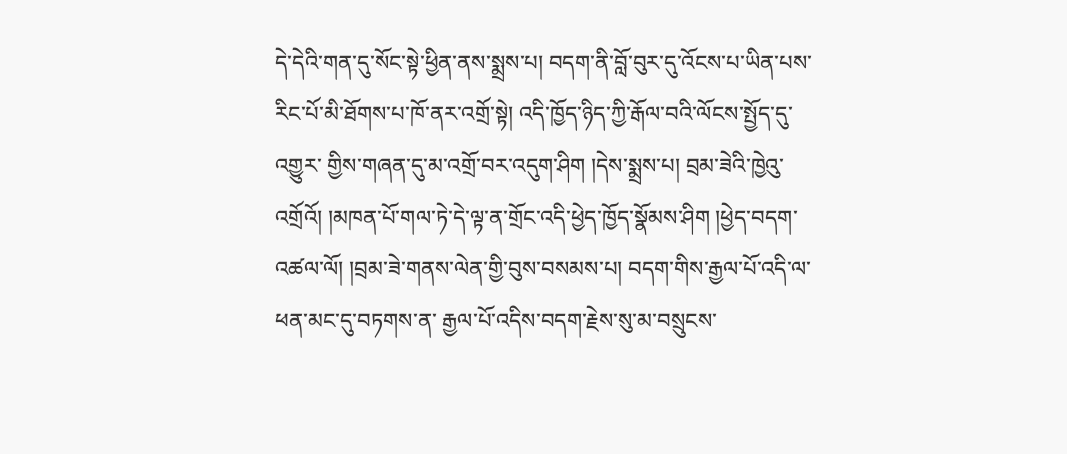དེ་དེའི་གན་དུ་སོང་སྟེ་ཕྱིན་ནས་སྨྲས་པ། བདག་ནི་བློ་བུར་དུ་འོངས་པ་ཡིན་པས་རིང་པོ་མི་ཐོགས་པ་ཁོ་ནར་འགྲོ་སྟེ། འདི་ཁྱོད་ཉིད་ཀྱི་རྒོལ་བའི་ལོངས་སྤྱོད་དུ་འགྱུར་ གྱིས་གཞན་དུ་མ་འགྲོ་བར་འདུག་ཤིག །དེས་སྨྲས་པ། བྲམ་ཟེའི་ཁྱེའུ་འགྲོའོ། །མཁན་པོ་གལ་ཏེ་དེ་ལྟ་ན་གྲོང་འདི་ཕྱེད་ཁྱོད་སྣོམས་ཤིག །ཕྱེད་བདག་འཚལ་ལོ། །བྲམ་ཟེ་གནས་ལེན་གྱི་བུས་བསམས་པ། བདག་གིས་རྒྱལ་པོ་འདི་ལ་ཕན་མང་དུ་བཏགས་ན་ རྒྱལ་པོ་འདིས་བདག་རྗེས་སུ་མ་བསྲུངས་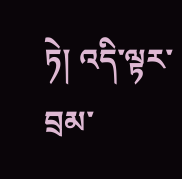ཏེ། འདི་ལྟར་བྲམ་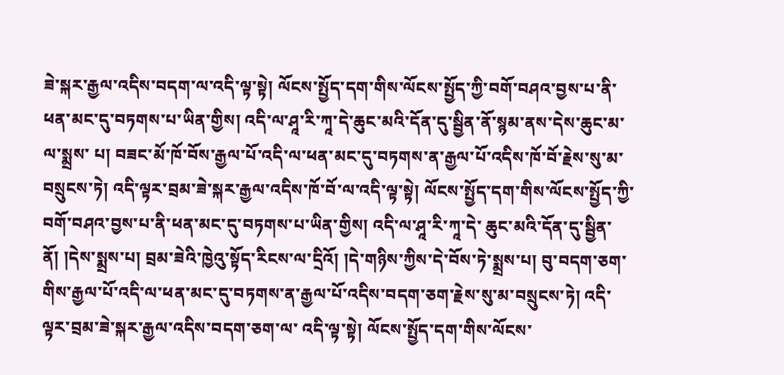ཟེ་སྐར་རྒྱལ་འདིས་བདག་ལ་འདི་ལྟ་སྟེ། ལོངས་སྤྱོད་དག་གིས་ལོངས་སྤྱོད་ཀྱི་བགོ་བཤའ་བྱས་པ་ནི་ཕན་མང་དུ་བཏགས་པ་ཡིན་གྱིས། འདི་ལ་ཤཱ་རི་ཀཱ་དེ་ཆུང་མའི་དོན་དུ་སྦྱིན་ནོ་སྙམ་ནས་དེས་ཆུང་མ་ལ་སྨྲས་ པ། བཟང་མོ་ཁོ་བོས་རྒྱལ་པོ་འདི་ལ་ཕན་མང་དུ་བཏགས་ན་རྒྱལ་པོ་འདིས་ཁོ་བོ་རྗེས་སུ་མ་བསྲུངས་ཏེ། འདི་ལྟར་བྲམ་ཟེ་སྐར་རྒྱལ་འདིས་ཁོ་བོ་ལ་འདི་ལྟ་སྟེ། ལོངས་སྤྱོད་དག་གིས་ལོངས་སྤྱོད་ཀྱི་བགོ་བཤའ་བྱས་པ་ནི་ཕན་མང་དུ་བཏགས་པ་ཡིན་གྱིས། འདི་ལ་ཤཱ་རི་ཀཱ་དེ་ ཆུང་མའི་དོན་དུ་སྦྱིན་ནོ། །དེས་སྨྲས་པ། བྲམ་ཟེའི་ཁྱེའུ་སྟོད་རིངས་ལ་དྲིའོ། །དེ་གཉིས་ཀྱིས་དེ་བོས་ཏེ་སྨྲས་པ། བུ་བདག་ཅག་གིས་རྒྱལ་པོ་འདི་ལ་ཕན་མང་དུ་བཏགས་ན་རྒྱལ་པོ་འདིས་བདག་ཅག་རྗེས་སུ་མ་བསྲུངས་ཏེ། འདི་ལྟར་བྲམ་ཟེ་སྐར་རྒྱལ་འདིས་བདག་ཅག་ལ་ འདི་ལྟ་སྟེ། ལོངས་སྤྱོད་དག་གིས་ལོངས་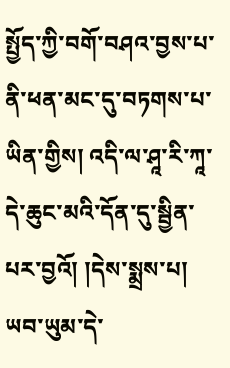སྤྱོད་ཀྱི་བགོ་བཤའ་བྱས་པ་ནི་ཕན་མང་དུ་བཏགས་པ་ཡིན་གྱིས། འདི་ལ་ཤཱ་རི་ཀཱ་དེ་ཆུང་མའི་དོན་དུ་སྦྱིན་པར་བྱའོ། །དེས་སྨྲས་པ། ཡབ་ཡུམ་དེ་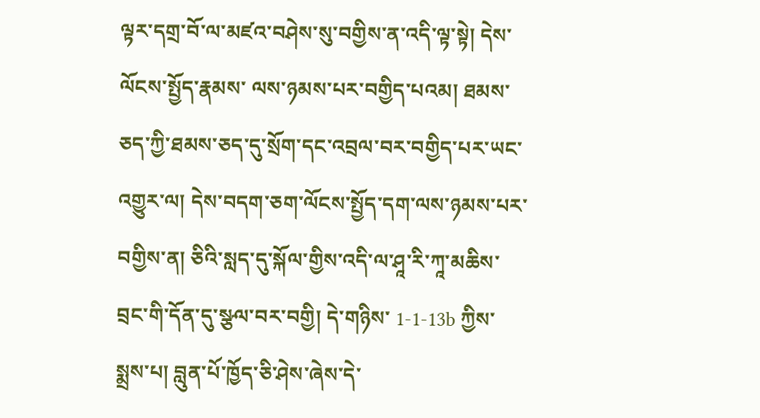ལྟར་དགྲ་བོ་ལ་མཛའ་བཤེས་སུ་བགྱིས་ན་འདི་ལྟ་སྟེ། དེས་ལོངས་སྤྱོད་རྣམས་ ལས་ཉམས་པར་བགྱིད་པའམ། ཐམས་ཅད་ཀྱི་ཐམས་ཅད་དུ་སྲོག་དང་འབྲལ་བར་བགྱིད་པར་ཡང་འགྱུར་ལ། དེས་བདག་ཅག་ལོངས་སྤྱོད་དག་ལས་ཉམས་པར་བགྱིས་ན། ཅིའི་སླད་དུ་སྐོལ་གྱིས་འདི་ལ་ཤཱ་རི་ཀཱ་མཆིས་བྲང་གི་དོན་དུ་སྩལ་བར་བགྱི། དེ་གཉིས་ 1-1-13b ཀྱིས་སྨྲས་པ། བླུན་པོ་ཁྱོད་ཅི་ཤེས་ཞེས་དེ་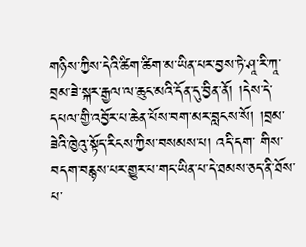གཉིས་ཀྱིས་དེའི་ཚིག་ཚིག་མ་ཡིན་པར་བྱས་ཏེ་ཤཱ་རི་ཀཱ་བྲམ་ཟེ་སྐར་རྒྱལ་ལ་ཆུང་མའི་དོན་དུ་བྱིན་ནོ། །དེས་དེ་དཔལ་གྱི་འབྱོར་པ་ཆེན་པོས་བག་མར་བླངས་སོ། །བྲམ་ཟེའི་ཁྱེའུ་སྟོད་རིངས་ཀྱིས་བསམས་པ། འདི་དག་ གིས་བདག་བརྙས་པར་གྱུར་པ་གང་ཡིན་པ་དེ་ཐམས་ཅད་ནི་ཐོས་པ་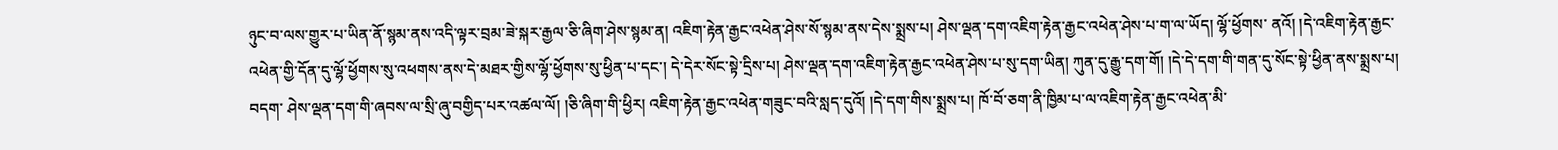ཉུང་བ་ལས་གྱུར་པ་ཡིན་ནོ་སྙམ་ནས་འདི་ལྟར་བྲམ་ཟེ་སྐར་རྒྱལ་ཅི་ཞིག་ཤེས་སྙམ་ན། འཇིག་རྟེན་རྒྱང་འཕེན་ཤེས་སོ་སྙམ་ནས་དེས་སྨྲས་པ། ཤེས་ལྡན་དག་འཇིག་རྟེན་རྒྱང་འཕེན་ཤེས་པ་ག་ལ་ཡོད། ལྷོ་ཕྱོགས་ ནའོ། །དེ་འཇིག་རྟེན་རྒྱང་འཕེན་གྱི་དོན་དུ་ལྷོ་ཕྱོགས་སུ་འཕགས་ནས་དེ་མཐར་གྱིས་ལྷོ་ཕྱོགས་སུ་ཕྱིན་པ་དང་། དེ་དེར་སོང་སྟེ་དྲིས་པ། ཤེས་ལྡན་དག་འཇིག་རྟེན་རྒྱང་འཕེན་ཤེས་པ་སུ་དག་ཡིན། ཀུན་དུ་རྒྱུ་དག་གོ། །དེ་དེ་དག་གི་གན་དུ་སོང་སྟེ་ཕྱིན་ནས་སྨྲས་པ། བདག་ ཤེས་ལྡན་དག་གི་ཞབས་ལ་སྲི་ཞུ་བགྱིད་པར་འཚལ་ལོ། །ཅི་ཞིག་གི་ཕྱིར། འཇིག་རྟེན་རྒྱང་འཕེན་གཟུང་བའི་སླད་དུའོ། །དེ་དག་གིས་སྨྲས་པ། ཁོ་བོ་ཅག་ནི་ཁྱིམ་པ་ལ་འཇིག་རྟེན་རྒྱང་འཕེན་མི་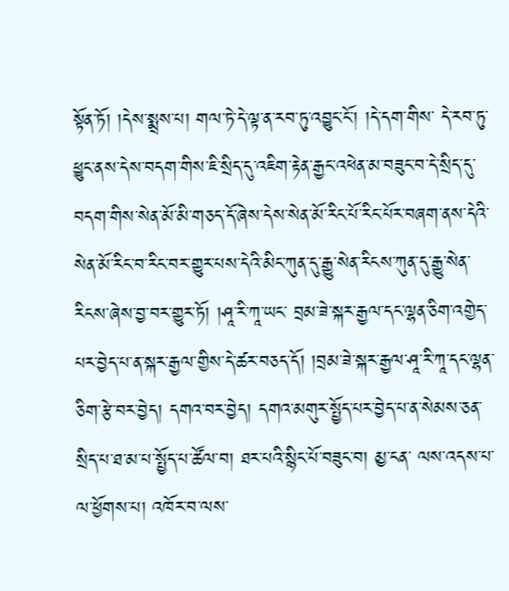སྟོན་ཏོ། །དེས་སྨྲས་པ། གལ་ཏེ་དེ་ལྟ་ན་རབ་ཏུ་འབྱུང་ངོ་། །དེ་དག་གིས་ དེ་རབ་ཏུ་ཕྱུང་ནས་དེས་བདག་གིས་ཇི་སྲིད་དུ་འཇིག་རྟེན་རྒྱང་འཕེན་མ་བཟུང་བ་དེ་སྲིད་དུ་བདག་གིས་སེན་མོ་མི་གཅད་དོ་ཞེས་དེས་སེན་མོ་རིང་པོ་རིང་པོར་བཞག་ནས་དེའི་སེན་མོ་རིང་བ་རིང་བར་གྱུར་པས་དེའི་མིང་ཀུན་དུ་རྒྱུ་སེན་རིངས་ཀུན་དུ་རྒྱུ་སེན་རིངས་ཞེས་བྱ་བར་གྱུར་ཏོ། །ཤཱ་རི་ཀཱ་ཡང་ བྲམ་ཟེ་སྐར་རྒྱལ་དང་ལྷན་ཅིག་འགྱེད་པར་བྱེད་པ་ན་སྐར་རྒྱལ་གྱིས་དེ་ཚར་བཅད་དོ། །བྲམ་ཟེ་སྐར་རྒྱལ་ཤཱ་རི་ཀཱ་དང་ལྷན་ཅིག་རྩེ་བར་བྱེད། དགའ་བར་བྱེད། དགའ་མགུར་སྤྱོད་པར་བྱེད་པ་ན་སེམས་ཅན་སྲིད་པ་ཐ་མ་པ་སྤྱོད་པ་ཚོལ་བ། ཐར་པའི་སྙིང་པོ་བཟུང་བ། མྱ་ངན་ ལས་འདས་པ་ལ་ཕྱོགས་པ། འཁོར་བ་ལས་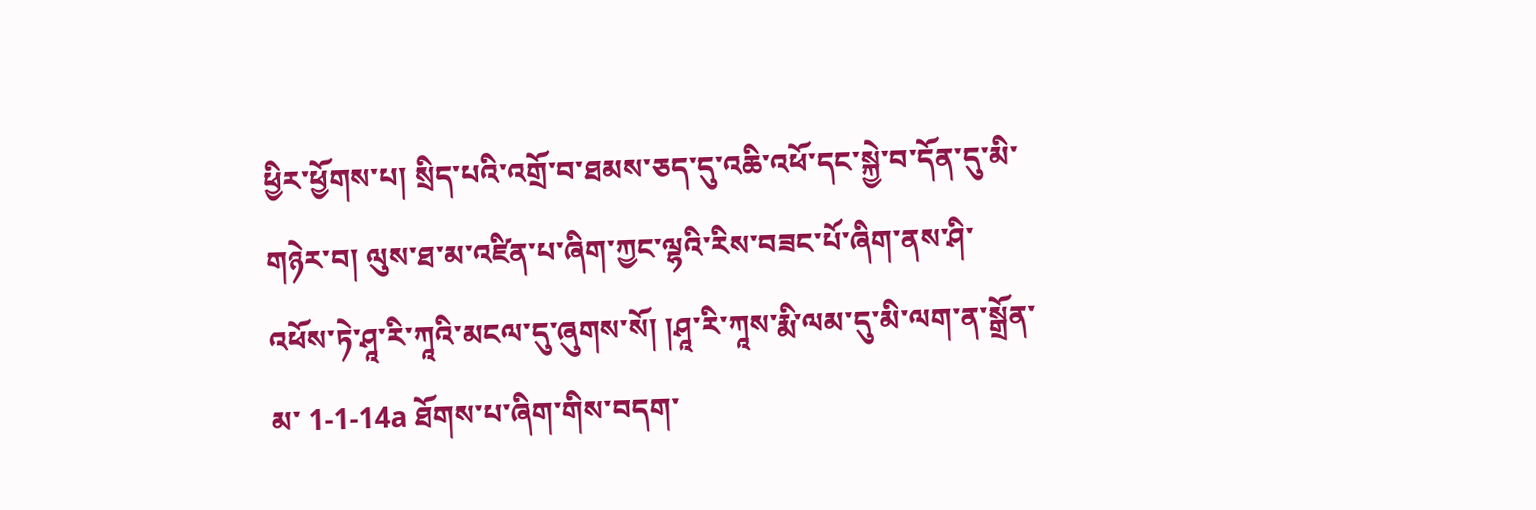ཕྱིར་ཕྱོགས་པ། སྲིད་པའི་འགྲོ་བ་ཐམས་ཅད་དུ་འཆི་འཕོ་དང་སྐྱེ་བ་དོན་དུ་མི་གཉེར་བ། ལུས་ཐ་མ་འཛིན་པ་ཞིག་ཀྱང་ལྷའི་རིས་བཟང་པོ་ཞིག་ནས་ཤི་འཕོས་ཏེ་ཤཱ་རི་ཀཱའི་མངལ་དུ་ཞུགས་སོ། །ཤཱ་རི་ཀཱས་རྨི་ལམ་དུ་མི་ལག་ན་སྒྲོན་མ་ 1-1-14a ཐོགས་པ་ཞིག་གིས་བདག་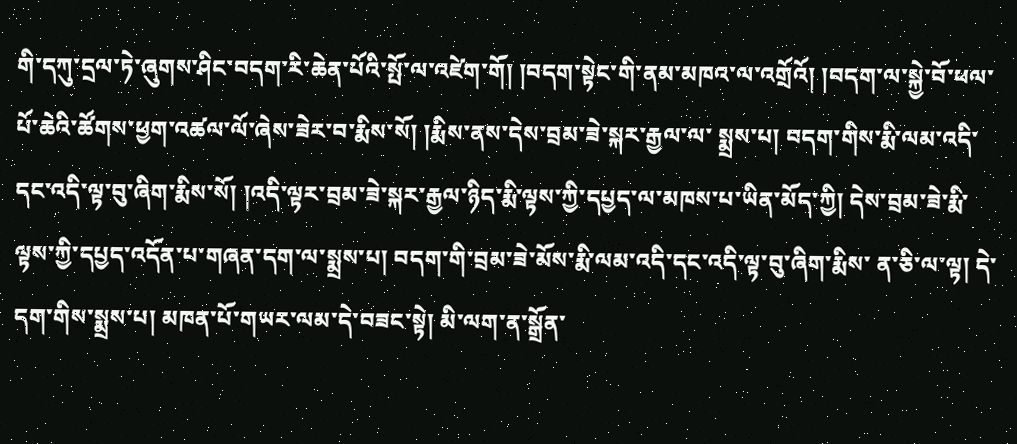གི་དཀུ་དྲལ་ཏེ་ཞུགས་ཤིང་བདག་རི་ཆེན་པོའི་སྤོ་ལ་འཛེག་གོ། །བདག་སྟེང་གི་ནམ་མཁའ་ལ་འགྲོའོ། །བདག་ལ་སྐྱེ་བོ་ཕལ་པོ་ཆེའི་ཚོགས་ཕྱག་འཚལ་ལོ་ཞེས་ཟེར་བ་རྨིས་སོ། །རྨིས་ནས་དེས་བྲམ་ཟེ་སྐར་རྒྱལ་ལ་ སྨྲས་པ། བདག་གིས་རྨི་ལམ་འདི་དང་འདི་ལྟ་བུ་ཞིག་རྨིས་སོ། །འདི་ལྟར་བྲམ་ཟེ་སྐར་རྒྱལ་ཉིད་རྨི་ལྟས་ཀྱི་དཔྱད་ལ་མཁས་པ་ཡིན་མོད་ཀྱི། དེས་བྲམ་ཟེ་རྨི་ལྟས་ཀྱི་དཔྱད་འདོན་པ་གཞན་དག་ལ་སྨྲས་པ། བདག་གི་བྲམ་ཟེ་མོས་རྨི་ལམ་འདི་དང་འདི་ལྟ་བུ་ཞིག་རྨིས་ ན་ཅི་ལ་ལྟ། དེ་དག་གིས་སྨྲས་པ། མཁན་པོ་གཡར་ལམ་དེ་བཟང་སྟེ། མི་ལག་ན་སྒྲོན་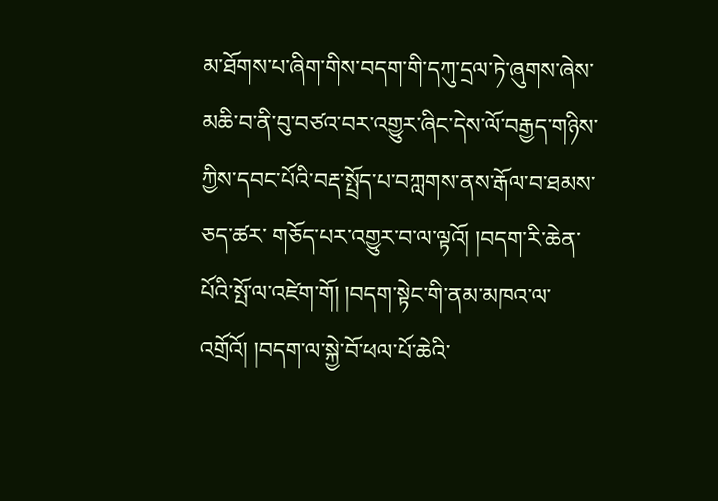མ་ཐོགས་པ་ཞིག་གིས་བདག་གི་དཀུ་དྲལ་ཏེ་ཞུགས་ཞེས་མཆི་བ་ནི་བུ་བཙའ་བར་འགྱུར་ཞིང་དེས་ལོ་བརྒྱད་གཉིས་ཀྱིས་དབང་པོའི་བརྡ་སྤྲོད་པ་བཀླགས་ནས་རྒོལ་བ་ཐམས་ཅད་ཚར་ གཅོད་པར་འགྱུར་བ་ལ་ལྟའོ། །བདག་རི་ཆེན་པོའི་སྤོ་ལ་འཛེག་གོ། །བདག་སྟེང་གི་ནམ་མཁའ་ལ་འགྲོའོ། །བདག་ལ་སྐྱེ་བོ་ཕལ་པོ་ཆེའི་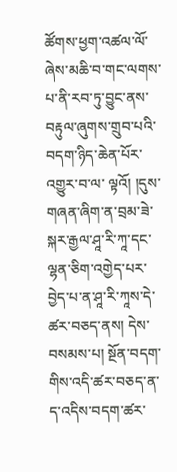ཚོགས་ཕྱག་འཚལ་ལོ་ཞེས་མཆི་བ་གང་ལགས་པ་ནི་རབ་ཏུ་བྱུང་ནས་བརྟུལ་ཞུགས་གྲུབ་པའི་བདག་ཉིད་ཆེན་པོར་འགྱུར་བ་ལ་ ལྟའོ། །དུས་གཞན་ཞིག་ན་བྲམ་ཟེ་སྐར་རྒྱལ་ཤཱ་རི་ཀཱ་དང་ལྷན་ཅིག་འགྱེད་པར་བྱེད་པ་ན་ཤཱ་རི་ཀཱས་དེ་ཚར་བཅད་ནས། དེས་བསམས་པ། སྔོན་བདག་གིས་འདི་ཚར་བཅད་ན་ད་འདིས་བདག་ཚར་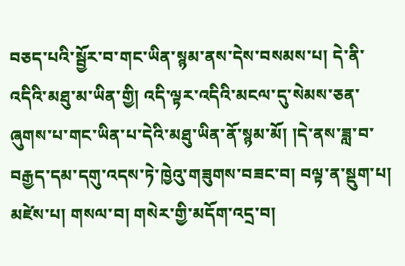བཅད་པའི་སྦྱོར་བ་གང་ཡིན་སྙམ་ནས་དེས་བསམས་པ། དེ་ནི་འདིའི་མཐུ་མ་ཡིན་གྱི། འདི་ལྟར་འདིའི་མངལ་དུ་སེམས་ཅན་ཞུགས་པ་གང་ཡིན་པ་དེའི་མཐུ་ཡིན་ནོ་སྙམ་མོ། །དེ་ནས་ཟླ་བ་བརྒྱད་དམ་དགུ་འདས་ཏེ་ཁྱེའུ་གཟུགས་བཟང་བ། བལྟ་ན་སྡུག་པ། མཛེས་པ། གསལ་བ། གསེར་གྱི་མདོག་འདྲ་བ།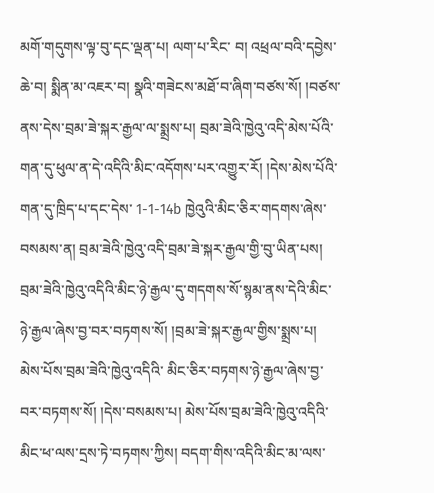མགོ་གདུགས་ལྟ་བུ་དང་ལྡན་པ། ལག་པ་རིང་ བ། འཕྲལ་བའི་དབྱེས་ཆེ་བ། སྨིན་མ་འཇར་བ། སྣའི་གཟེངས་མཐོ་བ་ཞིག་བཙས་སོ། །བཙས་ནས་དེས་བྲམ་ཟེ་སྐར་རྒྱལ་ལ་སྨྲས་པ། བྲམ་ཟེའི་ཁྱེའུ་འདི་མེས་པོའི་གན་དུ་ཕུལ་ན་དེ་འདིའི་མིང་འདོགས་པར་འགྱུར་རོ། །དེས་མེས་པོའི་གན་དུ་ཁྲིད་པ་དང་དེས་ 1-1-14b ཁྱེའུའི་མིང་ཅིར་གདགས་ཞེས་བསམས་ན། བྲམ་ཟེའི་ཁྱེའུ་འདི་བྲམ་ཟེ་སྐར་རྒྱལ་གྱི་བུ་ཡིན་པས། བྲམ་ཟེའི་ཁྱེའུ་འདིའི་མིང་ཉེ་རྒྱལ་དུ་གདགས་སོ་སྙམ་ནས་དེའི་མིང་ཉེ་རྒྱལ་ཞེས་བྱ་བར་བཏགས་སོ། །བྲམ་ཟེ་སྐར་རྒྱལ་གྱིས་སྨྲས་པ། མེས་པོས་བྲམ་ཟེའི་ཁྱེའུ་འདིའི་ མིང་ཅིར་བཏགས་ཉེ་རྒྱལ་ཞེས་བྱ་བར་བཏགས་སོ། །དེས་བསམས་པ། མེས་པོས་བྲམ་ཟེའི་ཁྱེའུ་འདིའི་མིང་ཕ་ལས་དྲས་ཏེ་བཏགས་ཀྱིས། བདག་གིས་འདིའི་མིང་མ་ལས་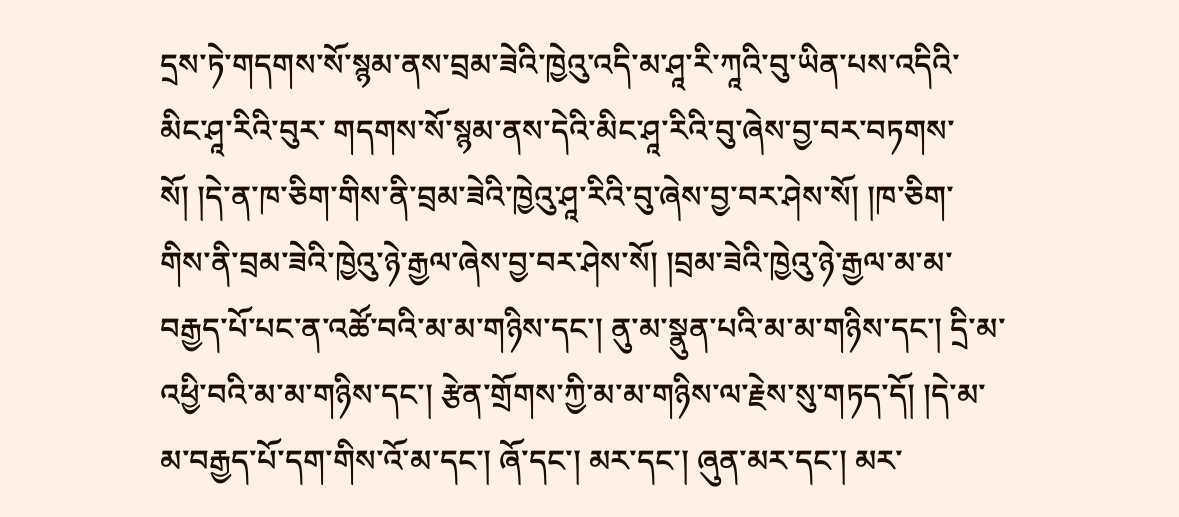དྲས་ཏེ་གདགས་སོ་སྙམ་ནས་བྲམ་ཟེའི་ཁྱེའུ་འདི་མ་ཤཱ་རི་ཀཱའི་བུ་ཡིན་པས་འདིའི་མིང་ཤཱ་རིའི་བུར་ གདགས་སོ་སྙམ་ནས་དེའི་མིང་ཤཱ་རིའི་བུ་ཞེས་བྱ་བར་བཏགས་སོ། །དེ་ན་ཁ་ཅིག་གིས་ནི་བྲམ་ཟེའི་ཁྱེའུ་ཤཱ་རིའི་བུ་ཞེས་བྱ་བར་ཤེས་སོ། །ཁ་ཅིག་གིས་ནི་བྲམ་ཟེའི་ཁྱེའུ་ཉེ་རྒྱལ་ཞེས་བྱ་བར་ཤེས་སོ། །བྲམ་ཟེའི་ཁྱེའུ་ཉེ་རྒྱལ་མ་མ་བརྒྱད་པོ་པང་ན་འཚོ་བའི་མ་མ་གཉིས་དང་། ནུ་མ་སྣུན་པའི་མ་མ་གཉིས་དང་། དྲི་མ་འཕྱི་བའི་མ་མ་གཉིས་དང་། རྩེན་གྲོགས་ཀྱི་མ་མ་གཉིས་ལ་རྗེས་སུ་གཏད་དོ། །དེ་མ་མ་བརྒྱད་པོ་དག་གིས་འོ་མ་དང་། ཞོ་དང་། མར་དང་། ཞུན་མར་དང་། མར་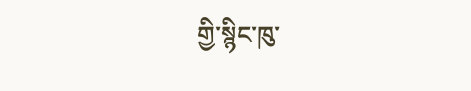གྱི་སྙིང་ཁུ་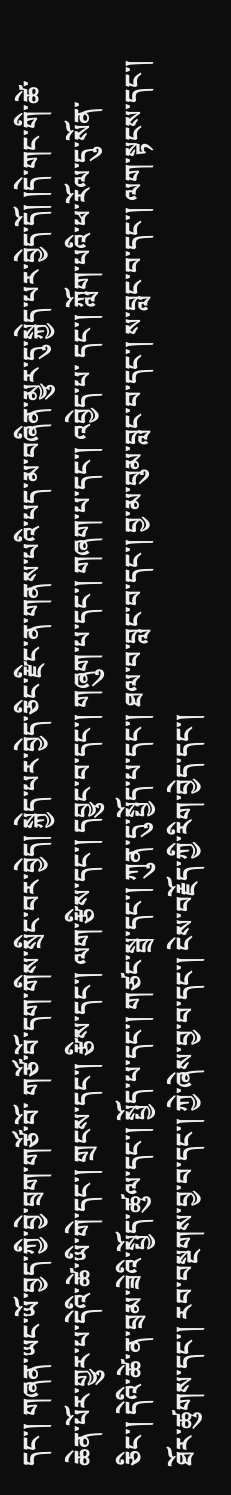དང་། གཞན་ཡང་ཡོ་བྱད་ཀྱི་བྱེ་བྲག་གཙོ་བོ་ གཙོ་བོ་དག་གིས་སྲིང་བར་བྱེད། སྐྱེད་པར་བྱེད་ཅིང་རྫིང་ན་གནས་པའི་པད་མ་བཞིན་མྱུར་དུ་སྐྱེད་པར་བྱེད་དོ། །དེ་གང་གི་ཚེ་ཆེན་པོར་གྱུར་པ་དེའི་ཚེ་ཡི་གེ་དང་། གྲངས་དང་། རྩིས་དང་། ལག་རྩིས་དང་། དབྱུང་བ་དང་། གཞུག་པ་དང་། གཞག་པ་དང་། འབྱེད་པ་ དང་། ཀློག་པའི་ཕ་རོལ་དུ་སོན་ཅིང་། དེའི་ཚེ་ན་བྲམ་ཟེའི་སྤྱོད་ཚུལ་དང་། སྤྱོད་པ་དང་། གཙང་སྦྲ་དང་། ཀུན་དུ་སྤྱོད་པ་དང་། ཐལ་བ་བླང་བ་དང་། བྱ་མ་བུམ་བླང་བ་དང་། ས་བླང་བ་དང་། ལག་སྟངས་དང་། ཐོར་ཚུགས་དང་། རབ་བསྔགས་བྱ་བ་དང་། ཀྱེ་ཞེས་བྱ་བ་དང་། ངེས་བརྗོད་ཀྱི་རིག་བྱེད་དང་།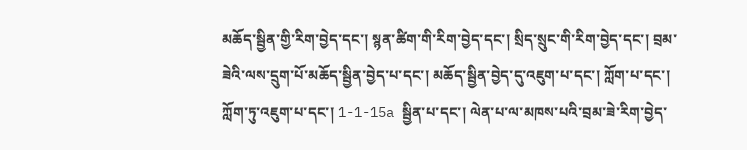མཆོད་སྦྱིན་གྱི་རིག་བྱེད་དང་། སྙན་ཚིག་གི་རིག་བྱེད་དང་། སྲིད་སྲུང་གི་རིག་བྱེད་དང་། བྲམ་ཟེའི་ལས་དྲུག་པོ་མཆོད་སྦྱིན་བྱེད་པ་དང་། མཆོད་སྦྱིན་བྱེད་དུ་འཇུག་པ་དང་། ཀློག་པ་དང་། ཀློག་ཏུ་འཇུག་པ་དང་། 1-1-15a སྦྱིན་པ་དང་། ལེན་པ་ལ་མཁས་པའི་བྲམ་ཟེ་རིག་བྱེད་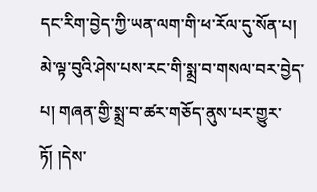དང་རིག་བྱེད་ཀྱི་ཡན་ལག་གི་ཕ་རོལ་དུ་སོན་པ། མེ་ལྟ་བུའི་ཤེས་པས་རང་གི་སྨྲ་བ་གསལ་བར་བྱེད་པ། གཞན་གྱི་སྨྲ་བ་ཚར་གཅོད་ནུས་པར་གྱུར་ཏོ། །དེས་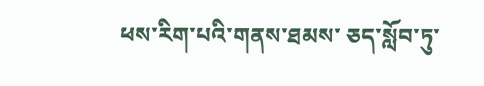ཕས་རིག་པའི་གནས་ཐམས་ ཅད་སློབ་ཏུ་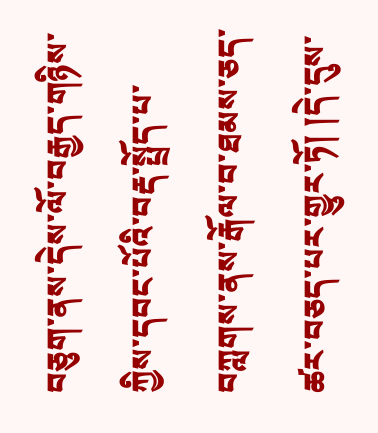བཅུག་ནས་དེས་ལོ་བརྒྱད་གཉིས་ཀྱིས་དབང་པོའི་བརྡ་སྤྲོད་པ་བཀླགས་ནས་རྒོལ་བ་ཐམས་ཅད་ཚར་བཅད་པར་གྱུར་ཏོ། །དེ་དུས་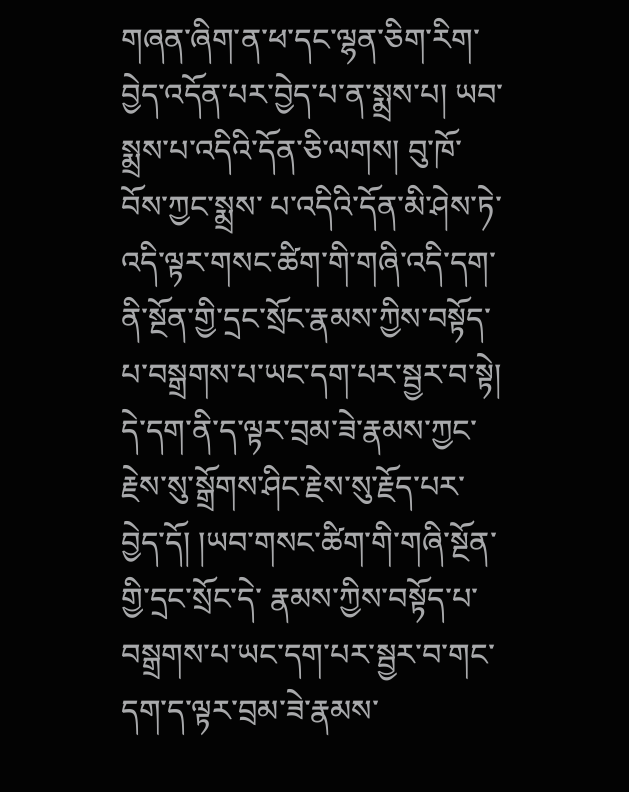གཞན་ཞིག་ན་ཕ་དང་ལྷན་ཅིག་རིག་བྱེད་འདོན་པར་བྱེད་པ་ན་སྨྲས་པ། ཡབ་སྨྲས་པ་འདིའི་དོན་ཅི་ལགས། བུ་ཁོ་བོས་ཀྱང་སྨྲས་ པ་འདིའི་དོན་མི་ཤེས་ཏེ་འདི་ལྟར་གསང་ཚིག་གི་གཞི་འདི་དག་ནི་སྔོན་གྱི་དྲང་སྲོང་རྣམས་ཀྱིས་བསྟོད་པ་བསྒྲགས་པ་ཡང་དག་པར་སྦྱར་བ་སྟེ། དེ་དག་ནི་ད་ལྟར་བྲམ་ཟེ་རྣམས་ཀྱང་རྗེས་སུ་སྒྲོགས་ཤིང་རྗེས་སུ་རྗོད་པར་བྱེད་དོ། །ཡབ་གསང་ཚིག་གི་གཞི་སྔོན་གྱི་དྲང་སྲོང་དེ་ རྣམས་ཀྱིས་བསྟོད་པ་བསྒྲགས་པ་ཡང་དག་པར་སྦྱར་བ་གང་དག་ད་ལྟར་བྲམ་ཟེ་རྣམས་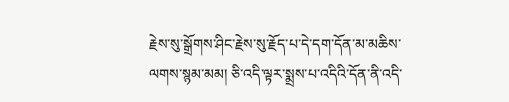རྗེས་སུ་སྒྲོགས་ཤིང་རྗེས་སུ་རྗོད་པ་དེ་དག་དོན་མ་མཆིས་ལགས་སྙམ་མམ། ཅི་འདི་ལྟར་སྨྲས་པ་འདིའི་དོན་ནི་འདི་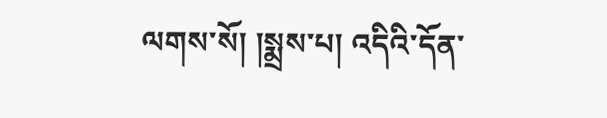ལགས་སོ། །སྨྲས་པ། འདིའི་དོན་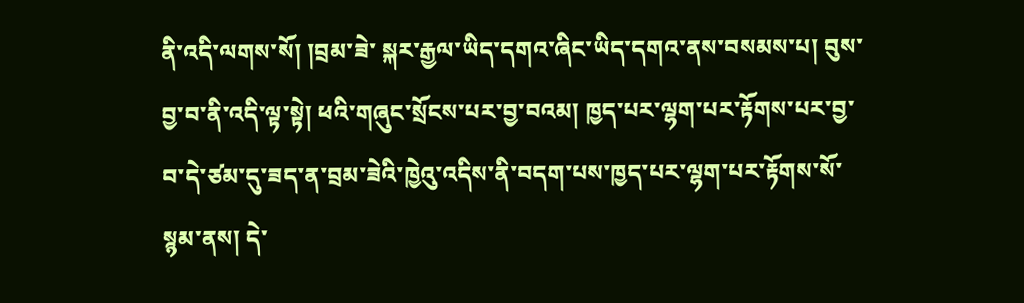ནི་འདི་ལགས་སོ། །བྲམ་ཟེ་ སྐར་རྒྱལ་ཡིད་དགའ་ཞིང་ཡིད་དགའ་ནས་བསམས་པ། བུས་བྱ་བ་ནི་འདི་ལྟ་སྟེ། ཕའི་གཞུང་སྲོངས་པར་བྱ་བའམ། ཁྱད་པར་ལྷག་པར་རྟོགས་པར་བྱ་བ་དེ་ཙམ་དུ་ཟད་ན་བྲམ་ཟེའི་ཁྱེའུ་འདིས་ནི་བདག་པས་ཁྱད་པར་ལྷག་པར་རྟོགས་སོ་སྙམ་ནས། དེ་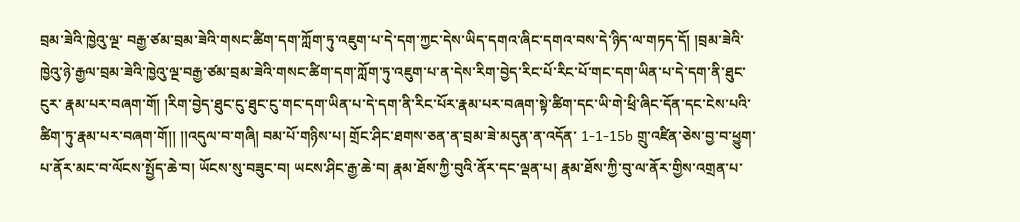བྲམ་ཟེའི་ཁྱེའུ་ལྔ་ བརྒྱ་ཙམ་བྲམ་ཟེའི་གསང་ཚིག་དག་ཀློག་ཏུ་འཇུག་པ་དེ་དག་ཀྱང་དེས་ཡིད་དགའ་ཞིང་དགའ་བས་དེ་ཉིད་ལ་གཏད་དོ། །བྲམ་ཟེའི་ཁྱེའུ་ཉེ་རྒྱལ་བྲམ་ཟེའི་ཁྱེའུ་ལྔ་བརྒྱ་ཙམ་བྲམ་ཟེའི་གསང་ཚིག་དག་ཀློག་ཏུ་འཇུག་པ་ན་དེས་རིག་བྱེད་རིང་པོ་རིང་པོ་གང་དག་ཡིན་པ་དེ་དག་ནི་ཐུང་ངུར་ རྣམ་པར་བཞག་གོ། །རིག་བྱེད་ཐུང་ངུ་ཐུང་ངུ་གང་དག་ཡིན་པ་དེ་དག་ནི་རིང་པོར་རྣམ་པར་བཞག་སྟེ་ཚིག་དང་ཡི་གེ་ཕྲི་ཞིང་དོན་དང་ངེས་པའི་ཚིག་ཏུ་རྣམ་པར་བཞག་གོ།། །།འདུལ་བ་གཞི། བམ་པོ་གཉིས་པ། གྲོང་ཤིང་ཐགས་ཅན་ན་བྲམ་ཟེ་མདུན་ན་འདོན་ 1-1-15b གྲུ་འཛིན་ཅེས་བྱ་བ་ཕྱུག་པ་ནོར་མང་བ་ལོངས་སྤྱོད་ཆེ་བ། ཡོངས་སུ་བཟུང་བ། ཡངས་ཤིང་རྒྱ་ཆེ་བ། རྣམ་ཐོས་ཀྱི་བུའི་ནོར་དང་ལྡན་པ། རྣམ་ཐོས་ཀྱི་བུ་ལ་ནོར་གྱིས་འགྲན་པ་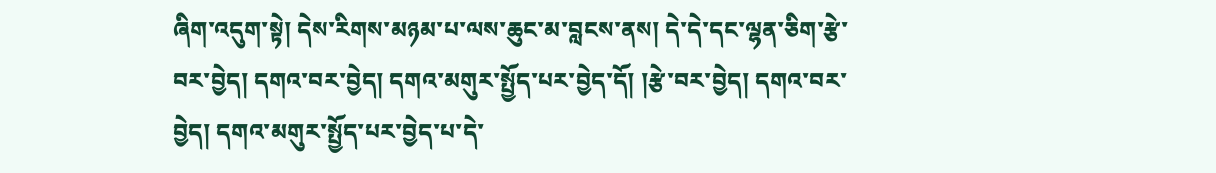ཞིག་འདུག་སྟེ། དེས་རིགས་མཉམ་པ་ལས་ཆུང་མ་བླངས་ནས། དེ་དེ་དང་ལྷན་ཅིག་རྩེ་བར་བྱེད། དགའ་བར་བྱེད། དགའ་མགུར་སྤྱོད་པར་བྱེད་དོ། །རྩེ་བར་བྱེད། དགའ་བར་བྱེད། དགའ་མགུར་སྤྱོད་པར་བྱེད་པ་དེ་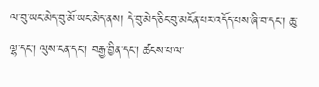ལ་བུ་ཡང་མེད་བུ་མོ་ཡང་མེད་ནས། དེ་བུ་མེད་ཅིང་བུ་མངོན་པར་འདོད་པས་ཞི་བ་དང་། ཆུ་ལྷ་དང་། ལུས་ངན་དང་། བརྒྱ་བྱིན་དང་། ཚངས་པ་ལ་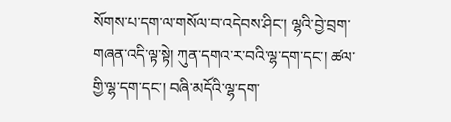སོགས་པ་དག་ལ་གསོལ་བ་འདེབས་ཤིང་། ལྷའི་བྱེ་བྲག་གཞན་འདི་ལྟ་སྟེ། ཀུན་དགའ་ར་བའི་ལྷ་དག་དང་། ཚལ་གྱི་ལྷ་དག་དང་། བཞི་མདོའི་ལྷ་དག་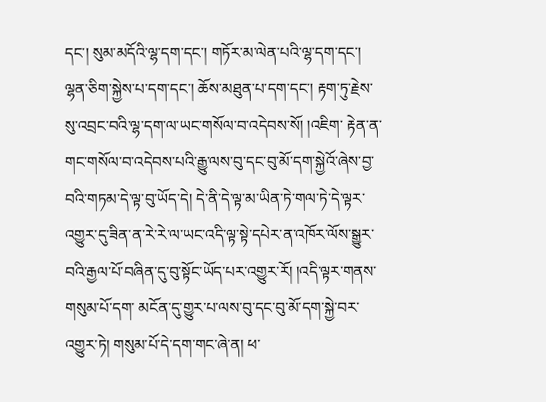དང་། སུམ་མདོའི་ལྷ་དག་དང་། གཏོར་མ་ལེན་པའི་ལྷ་དག་དང་། ལྷན་ཅིག་སྐྱེས་པ་དག་དང་། ཆོས་མཐུན་པ་དག་དང་། རྟག་ཏུ་རྗེས་སུ་འབྲང་བའི་ལྷ་དག་ལ་ཡང་གསོལ་བ་འདེབས་སོ། །འཇིག་ རྟེན་ན་གང་གསོལ་བ་འདེབས་པའི་རྒྱུ་ལས་བུ་དང་བུ་མོ་དག་སྐྱེའོ་ཞེས་བྱ་བའི་གཏམ་དེ་ལྟ་བུ་ཡོད་དེ། དེ་ནི་དེ་ལྟ་མ་ཡིན་ཏེ་གལ་ཏེ་དེ་ལྟར་འགྱུར་དུ་ཟིན་ན་རེ་རེ་ལ་ཡང་འདི་ལྟ་སྟེ་དཔེར་ན་འཁོར་ལོས་སྒྱུར་བའི་རྒྱལ་པོ་བཞིན་དུ་བུ་སྟོང་ཡོད་པར་འགྱུར་རོ། །འདི་ལྟར་གནས་གསུམ་པོ་དག་ མངོན་དུ་གྱུར་པ་ལས་བུ་དང་བུ་མོ་དག་སྐྱེ་བར་འགྱུར་ཏེ། གསུམ་པོ་དེ་དག་གང་ཞེ་ན། ཕ་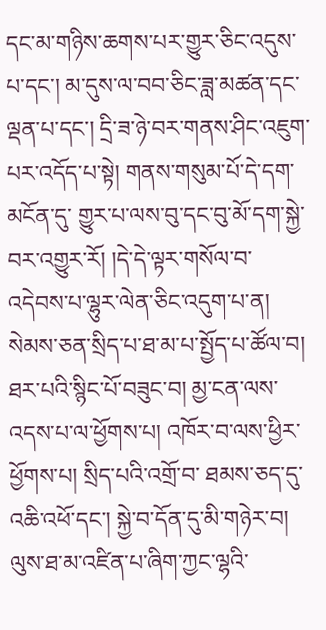དང་མ་གཉིས་ཆགས་པར་གྱུར་ཅིང་འདུས་པ་དང་། མ་དུས་ལ་བབ་ཅིང་ཟླ་མཚན་དང་ལྡན་པ་དང་། དྲི་ཟ་ཉེ་བར་གནས་ཤིང་འཇུག་པར་འདོད་པ་སྟེ། གནས་གསུམ་པོ་དེ་དག་མངོན་དུ་ གྱུར་པ་ལས་བུ་དང་བུ་མོ་དག་སྐྱེ་བར་འགྱུར་རོ། །དེ་དེ་ལྟར་གསོལ་བ་འདེབས་པ་ལྷུར་ལེན་ཅིང་འདུག་པ་ན། སེམས་ཅན་སྲིད་པ་ཐ་མ་པ་སྤྱོད་པ་ཚོལ་བ། ཐར་པའི་སྙིང་པོ་བཟུང་བ། མྱ་ངན་ལས་འདས་པ་ལ་ཕྱོགས་པ། འཁོར་བ་ལས་ཕྱིར་ཕྱོགས་པ། སྲིད་པའི་འགྲོ་བ་ ཐམས་ཅད་དུ་འཆི་འཕོ་དང་། སྐྱེ་བ་དོན་དུ་མི་གཉེར་བ། ལུས་ཐ་མ་འཛིན་པ་ཞིག་ཀྱང་ལྷའི་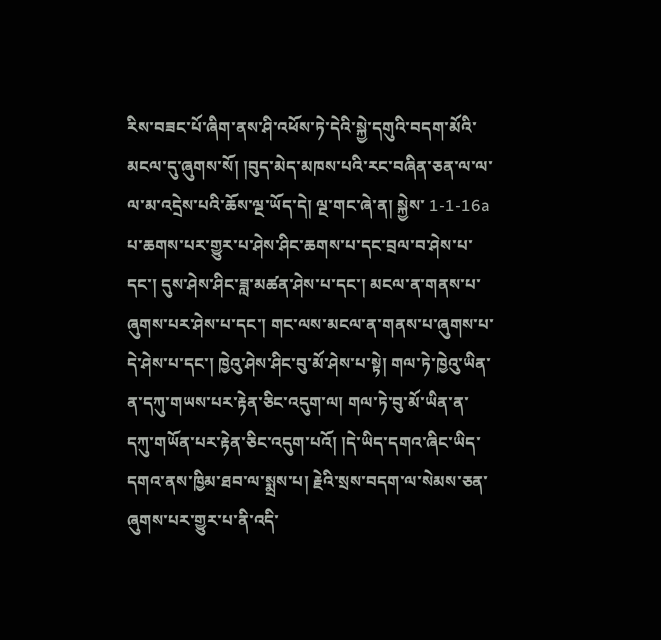རིས་བཟང་པོ་ཞིག་ནས་ཤི་འཕོས་ཏེ་དེའི་སྐྱེ་དགུའི་བདག་མོའི་མངལ་དུ་ཞུགས་སོ། །བུད་མེད་མཁས་པའི་རང་བཞིན་ཅན་ལ་ལ་ལ་མ་འདྲེས་པའི་ཆོས་ལྔ་ཡོད་དེ། ལྔ་གང་ཞེ་ན། སྐྱེས་ 1-1-16a པ་ཆགས་པར་གྱུར་པ་ཤེས་ཤིང་ཆགས་པ་དང་བྲལ་བ་ཤེས་པ་དང་། དུས་ཤེས་ཤིང་ཟླ་མཚན་ཤེས་པ་དང་། མངལ་ན་གནས་པ་ཞུགས་པར་ཤེས་པ་དང་། གང་ལས་མངལ་ན་གནས་པ་ཞུགས་པ་དེ་ཤེས་པ་དང་། ཁྱེའུ་ཤེས་ཤིང་བུ་མོ་ཤེས་པ་སྟེ། གལ་ཏེ་ཁྱེའུ་ཡིན་ན་དཀུ་གཡས་པར་རྟེན་ཅིང་འདུག་ལ། གལ་ཏེ་བུ་མོ་ཡིན་ན་དཀུ་གཡོན་པར་རྟེན་ཅིང་འདུག་པའོ། །དེ་ཡིད་དགའ་ཞིང་ཡིད་དགའ་ནས་ཁྱིམ་ཐབ་ལ་སྨྲས་པ། རྗེའི་སྲས་བདག་ལ་སེམས་ཅན་ཞུགས་པར་གྱུར་པ་ནི་འདི་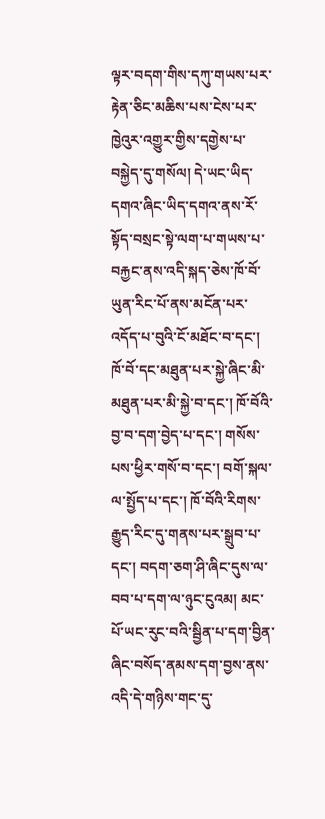ལྟར་བདག་གིས་དཀུ་གཡས་པར་ རྟེན་ཅིང་མཆིས་པས་ངེས་པར་ཁྱེའུར་འགྱུར་གྱིས་དགྱེས་པ་བསྐྱེད་དུ་གསོལ། དེ་ཡང་ཡིད་དགའ་ཞིང་ཡིད་དགའ་ནས་རོ་སྟོད་བསྲང་སྟེ་ལག་པ་གཡས་པ་བརྐྱང་ནས་འདི་སྐད་ཅེས་ཁོ་བོ་ཡུན་རིང་པོ་ནས་མངོན་པར་འདོད་པ་བུའི་ངོ་མཐོང་བ་དང་། ཁོ་བོ་དང་མཐུན་པར་སྐྱེ་ཞིང་མི་ མཐུན་པར་མི་སྐྱེ་བ་དང་། ཁོ་བོའི་བྱ་བ་དག་བྱེད་པ་དང་། གསོས་པས་ཕྱིར་གསོ་བ་དང་། བགོ་སྐལ་ལ་སྤྱོད་པ་དང་། ཁོ་བོའི་རིགས་རྒྱུད་རིང་དུ་གནས་པར་སྒྲུབ་པ་དང་། བདག་ཅག་ཤི་ཞིང་དུས་ལ་བབ་པ་དག་ལ་ཉུང་ངུའམ། མང་པོ་ཡང་རུང་བའི་སྦྱིན་པ་དག་བྱིན་ ཞིང་བསོད་ནམས་དག་བྱས་ནས་འདི་དེ་གཉིས་གང་དུ་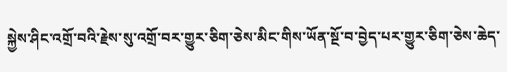སྐྱེས་ཤིང་འགྲོ་བའི་རྗེས་སུ་འགྲོ་བར་གྱུར་ཅིག་ཅེས་མིང་གིས་ཡོན་སྔོ་བ་བྱེད་པར་གྱུར་ཅིག་ཅེས་ཆེད་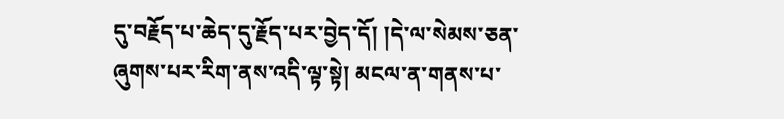དུ་བརྗོད་པ་ཆེད་དུ་རྗོད་པར་བྱེད་དོ། །དེ་ལ་སེམས་ཅན་ཞུགས་པར་རིག་ནས་འདི་ལྟ་སྟེ། མངལ་ན་གནས་པ་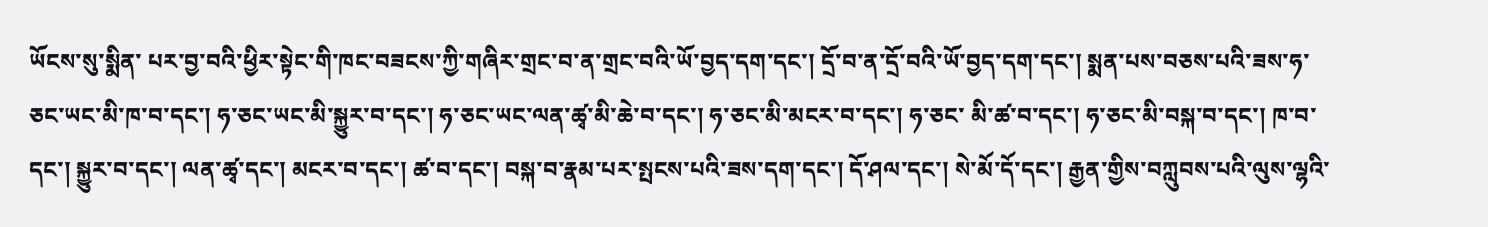ཡོངས་སུ་སྨིན་ པར་བྱ་བའི་ཕྱིར་སྟེང་གི་ཁང་བཟངས་ཀྱི་གཞིར་གྲང་བ་ན་གྲང་བའི་ཡོ་བྱད་དག་དང་། དྲོ་བ་ན་དྲོ་བའི་ཡོ་བྱད་དག་དང་། སྨན་པས་བཅས་པའི་ཟས་ཧ་ཅང་ཡང་མི་ཁ་བ་དང་། ཧ་ཅང་ཡང་མི་སྐྱུར་བ་དང་། ཧ་ཅང་ཡང་ལན་ཚྭ་མི་ཆེ་བ་དང་། ཧ་ཅང་མི་མངར་བ་དང་། ཧ་ཅང་ མི་ཚ་བ་དང་། ཧ་ཅང་མི་བསྐ་བ་དང་། ཁ་བ་དང་། སྐྱུར་བ་དང་། ལན་ཚྭ་དང་། མངར་བ་དང་། ཚ་བ་དང་། བསྐ་བ་རྣམ་པར་སྤངས་པའི་ཟས་དག་དང་། དོ་ཤལ་དང་། སེ་མོ་དོ་དང་། རྒྱན་གྱིས་བཀླུབས་པའི་ལུས་ལྷའི་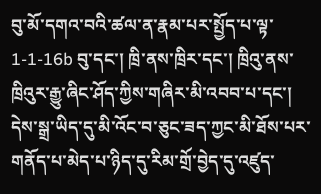བུ་མོ་དགའ་བའི་ཚལ་ན་རྣམ་པར་སྤྱོད་པ་ལྟ་ 1-1-16b བུ་དང་། ཁྲི་ནས་ཁྲིར་དང་། ཁྲིའུ་ནས་ཁྲིའུར་རྒྱུ་ཞིང་ཤོད་ཀྱིས་གཞིར་མི་འབབ་པ་དང་། དེས་སྒྲ་ཡིད་དུ་མི་འོང་བ་ཅུང་ཟད་ཀྱང་མི་ཐོས་པར་གནོད་པ་མེད་པ་ཉིད་དུ་རིམ་གྲོ་བྱེད་དུ་འཛུད་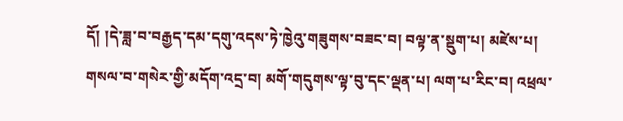དོ། །དེ་ཟླ་བ་བརྒྱད་དམ་དགུ་འདས་ཏེ་ཁྱེའུ་གཟུགས་བཟང་བ། བལྟ་ན་སྡུག་པ། མཛེས་པ། གསལ་བ་གསེར་གྱི་མདོག་འདྲ་བ། མགོ་གདུགས་ལྟ་བུ་དང་ལྡན་པ། ལག་པ་རིང་བ། འཕྲལ་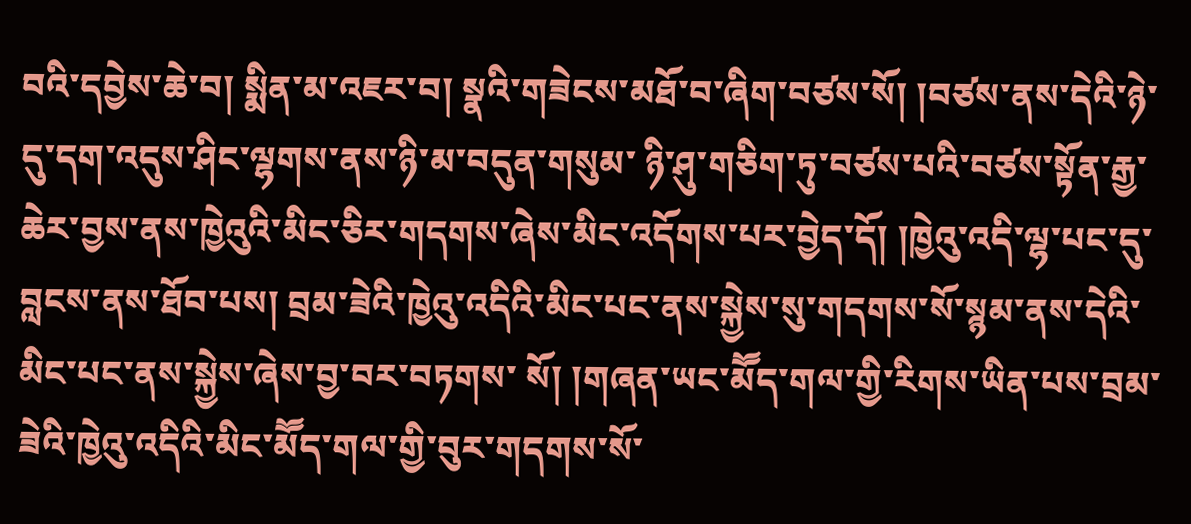བའི་དབྱེས་ཆེ་བ། སྨིན་མ་འཇར་བ། སྣའི་གཟེངས་མཐོ་བ་ཞིག་བཙས་སོ། །བཙས་ནས་དེའི་ཉེ་དུ་དག་འདུས་ཤིང་ལྷགས་ནས་ཉི་མ་བདུན་གསུམ་ ཉི་ཤུ་གཅིག་ཏུ་བཙས་པའི་བཙས་སྟོན་རྒྱ་ཆེར་བྱས་ནས་ཁྱེའུའི་མིང་ཅིར་གདགས་ཞེས་མིང་འདོགས་པར་བྱེད་དོ། །ཁྱེའུ་འདི་ལྷ་པང་དུ་བླངས་ནས་ཐོབ་པས། བྲམ་ཟེའི་ཁྱེའུ་འདིའི་མིང་པང་ནས་སྐྱེས་སུ་གདགས་སོ་སྙམ་ནས་དེའི་མིང་པང་ནས་སྐྱེས་ཞེས་བྱ་བར་བཏགས་ སོ། །གཞན་ཡང་མཽད་གལ་གྱི་རིགས་ཡིན་པས་བྲམ་ཟེའི་ཁྱེའུ་འདིའི་མིང་མཽད་གལ་གྱི་བུར་གདགས་སོ་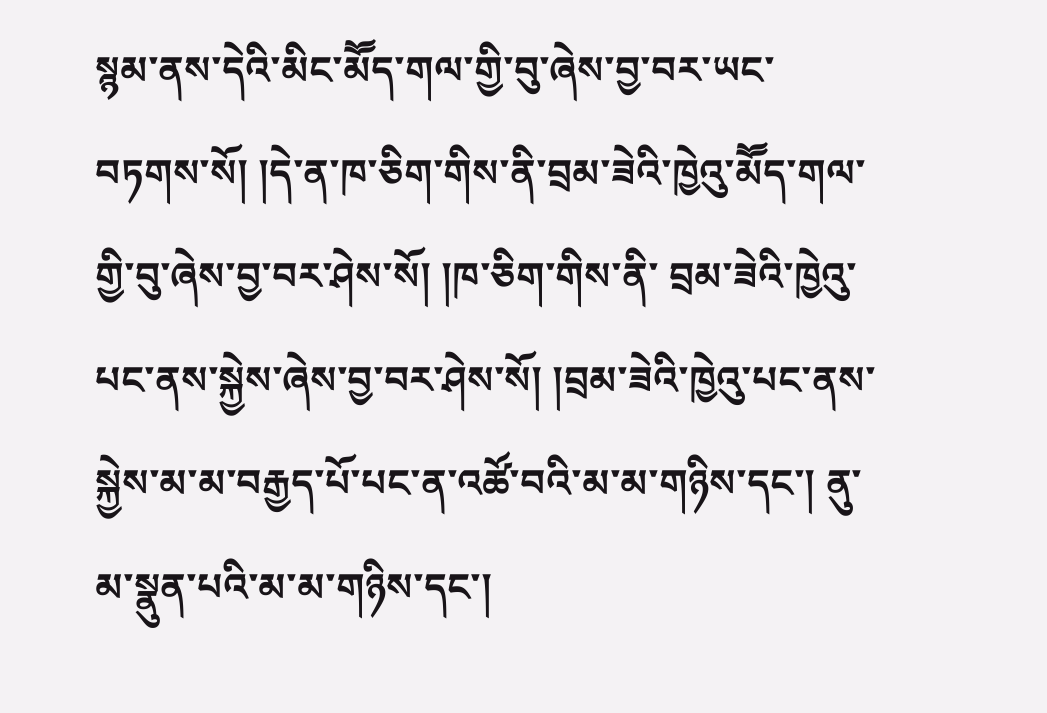སྙམ་ནས་དེའི་མིང་མཽད་གལ་གྱི་བུ་ཞེས་བྱ་བར་ཡང་བཏགས་སོ། །དེ་ན་ཁ་ཅིག་གིས་ནི་བྲམ་ཟེའི་ཁྱེའུ་མཽད་གལ་གྱི་བུ་ཞེས་བྱ་བར་ཤེས་སོ། །ཁ་ཅིག་གིས་ནི་ བྲམ་ཟེའི་ཁྱེའུ་པང་ནས་སྐྱེས་ཞེས་བྱ་བར་ཤེས་སོ། །བྲམ་ཟེའི་ཁྱེའུ་པང་ནས་སྐྱེས་མ་མ་བརྒྱད་པོ་པང་ན་འཚོ་བའི་མ་མ་གཉིས་དང་། ནུ་མ་སྣུན་པའི་མ་མ་གཉིས་དང་།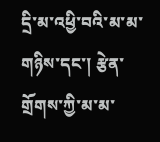དྲི་མ་འཕྱི་བའི་མ་མ་གཉིས་དང་། རྩེན་གྲོགས་ཀྱི་མ་མ་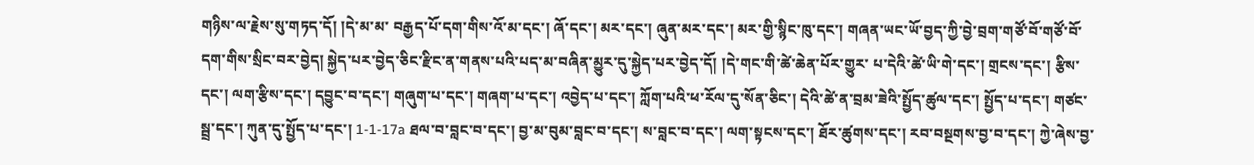གཉིས་ལ་རྗེས་སུ་གཏད་དོ། །དེ་མ་མ་ བརྒྱད་པོ་དག་གིས་འོ་མ་དང་། ཞོ་དང་། མར་དང་། ཞུན་མར་དང་། མར་གྱི་སྙིང་ཁུ་དང་། གཞན་ཡང་ཡོ་བྱད་ཀྱི་བྱེ་བྲག་གཙོ་བོ་གཙོ་བོ་དག་གིས་སྲིང་བར་བྱེད། སྐྱེད་པར་བྱེད་ཅིང་རྫིང་ན་གནས་པའི་པད་མ་བཞིན་མྱུར་དུ་སྐྱེད་པར་བྱེད་དོ། །དེ་གང་གི་ཚེ་ཆེན་པོར་གྱུར་ པ་དེའི་ཚེ་ཡི་གེ་དང་། གྲངས་དང་། རྩིས་དང་། ལག་རྩིས་དང་། དབྱུང་བ་དང་། གཞུག་པ་དང་། གཞག་པ་དང་། འབྱེད་པ་དང་། ཀློག་པའི་ཕ་རོལ་དུ་སོན་ཅིང་། དེའི་ཚེ་ན་བྲམ་ཟེའི་སྤྱོད་ཚུལ་དང་། སྤྱོད་པ་དང་། གཙང་སྦྲ་དང་། ཀུན་དུ་སྤྱོད་པ་དང་། 1-1-17a ཐལ་བ་བླང་བ་དང་། བྱ་མ་བུམ་བླང་བ་དང་། ས་བླང་བ་དང་། ལག་སྟངས་དང་། ཐོར་ཚུགས་དང་། རབ་བསྔགས་བྱ་བ་དང་། ཀྱེ་ཞེས་བྱ་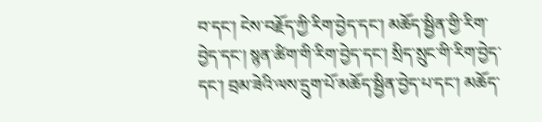བ་དང་། ངེས་བརྗོད་ཀྱི་རིག་བྱེད་དང་། མཆོད་སྦྱིན་གྱི་རིག་བྱེད་དང་། སྙན་ཚིག་གི་རིག་བྱེད་དང་། སྲིད་སྲུང་གི་རིག་བྱེད་དང་། བྲམ་ཟེའི་ལས་དྲུག་པོ་མཆོད་སྦྱིན་བྱེད་པ་དང་། མཆོད་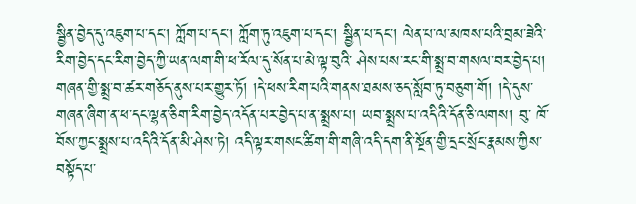སྦྱིན་བྱེད་དུ་འཇུག་པ་དང་། ཀློག་པ་དང་། ཀློག་ཏུ་འཇུག་པ་དང་། སྦྱིན་པ་དང་། ལེན་པ་ལ་མཁས་པའི་བྲམ་ཟེའི་རིག་བྱེད་དང་རིག་བྱེད་ཀྱི་ཡན་ལག་གི་ཕ་རོལ་དུ་སོན་པ་མེ་ལྟ་བུའི་ ཤེས་པས་རང་གི་སྨྲ་བ་གསལ་བར་བྱེད་པ། གཞན་གྱི་སྨྲ་བ་ཚར་གཅོད་ནུས་པར་གྱུར་ཏོ། །དེ་ཕས་རིག་པའི་གནས་ཐམས་ཅད་སློབ་ཏུ་བཅུག་གོ། །དེ་དུས་གཞན་ཞིག་ན་ཕ་དང་ལྷན་ཅིག་རིག་བྱེད་འདོན་པར་བྱེད་པ་ན་སྨྲས་པ། ཡབ་སྨྲས་པ་འདིའི་དོན་ཅི་ལགས། བུ་ ཁོ་བོས་ཀྱང་སྨྲས་པ་འདིའི་དོན་མི་ཤེས་ཏེ། འདི་ལྟར་གསང་ཚིག་གི་གཞི་འདི་དག་ནི་སྔོན་གྱི་དྲང་སྲོང་རྣམས་ཀྱིས་བསྟོད་པ་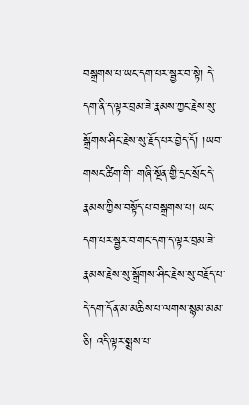བསྒྲགས་པ་ཡང་དག་པར་སྦྱར་བ་སྟེ། དེ་དག་ནི་ད་ལྟར་བྲམ་ཟེ་རྣམས་ཀྱང་རྗེས་སུ་སྒྲོགས་ཤིང་རྗེས་སུ་རྗོད་པར་བྱེད་དོ། །ཡབ་གསང་ཚིག་གི་ གཞི་སྔོན་གྱི་དྲང་སྲོང་དེ་རྣམས་ཀྱིས་བསྟོད་པ་བསྒྲགས་པ། ཡང་དག་པར་སྦྱར་བ་གང་དག་ད་ལྟར་བྲམ་ཟེ་རྣམས་རྗེས་སུ་སྒྲོགས་ཤིང་རྗེས་སུ་བརྗོད་པ་དེ་དག་དོན་མ་མཆིས་པ་ལགས་སྙམ་མམ་ཅི། འདི་ལྟར་སྨྲས་པ་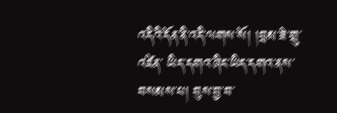འདིའི་དོན་ནི་འདི་ལགས་སོ། །བྲམ་ཟེ་གྲུ་འཛིན་ ཡིད་དགའ་ཞིང་ཡིད་དགའ་ནས་བསམས་པ། བུས་བྱ་བ་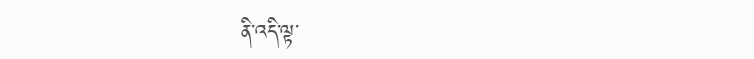ནི་འདི་ལྟ་